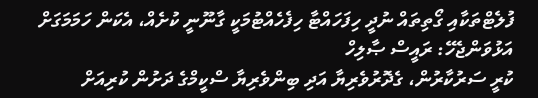ފުލެޓްތަކާއި ގޯތިތައް ނުދީ ހިފަހައްޓާ ހިފެހެއްޓުމަކީ ގާނޫނީ ކުށެއް، އެކަން ހަމަމަގަށް އަޅުވަންޖެހޭ: ރައީސް ޞާލިހް
ކުރީ ސަރުކާރުން، ގެދޮރުވެރިޔާ އަދި ބިންވެރިޔާ ސްކީމްގެ ދަށުން ކުރިއަށް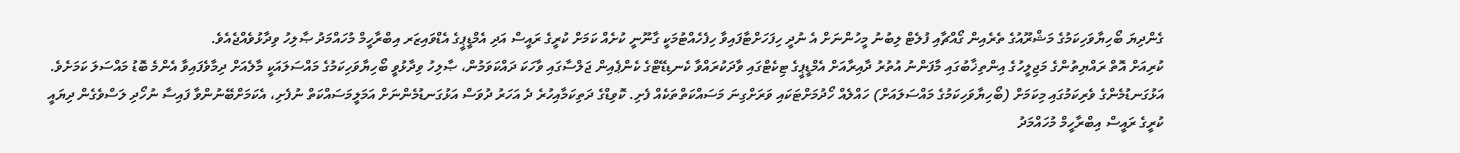ގެންދިޔަ ބޯހިޔާވަހިކަމުގެ މަޝްރޫއުގެ ތެރެއިން ގޯއްޗާއި ފުލެޓް ލިބުނު މީހުންނަށް އެ ނުދީ ހިފަހަށްޓާފައިވާ ހިފެހެއްޓުމަކީ ގާނޫނީ ކުށެއް ކަމަށް ކުރީގެ ރައީސް އަދި އެމްޑީޕީގެ އެޑްވައިޒަރ އިބްރާހީމް މުހައްމަދު ޞާލިހު ވިދާޅުވެއްޖެއެވެ.
ކުރިއަށް އޮތް ރައްޔިތުންގެ މަޖިލީހުގެ އިންތިޚާބުގައި މާފަންނު އުތުރު ދާއިރާއަށް އެމްޑީޕީގެ ޓިކެޓްގައި ވާދަކުރައްވާ ކެނޑިޑޭޓްގެ ކެންޕެއިން ޖަލްސާގައި ވާހަކަ ދައްކަވަމުން، ޞާލިހު ވިދާޅުވީ ބޯހިޔާވަހިކަމުގެ މައްސަލައަކީ މާލެއަށް ދިމާވެފައިވާ އެންމެ ބޮޑު މައްސަލަ ކަމަށެވެ.
އަޅުގަނޑުމެންގެ ވެރިކަމުގައި މިކަމަށް (ބޯހިޔާވަހިކަމުގެ މައްސަލައަށް) ހައްލެއް ހޯދުމަށްޓަކައި ވަރަށްގިނަ މަސައްކަތްތަކެއް ފެށި. ކޮވިޑްގެ ދަތިކަމާއިހުރެ ދެ އަހަރު ދުވަސް އަޅުގަނޑުމެންނަށް އަމަލީމަސައްކަތް ނުފެށި، އެކަމަށްބޭނުންވާ ފައިސާ ނުހޯދި ލަސްވެގެން ދިޔައީ
ކުރީގެ ރައީސް އިބްރާހީމް މުހައްމަދު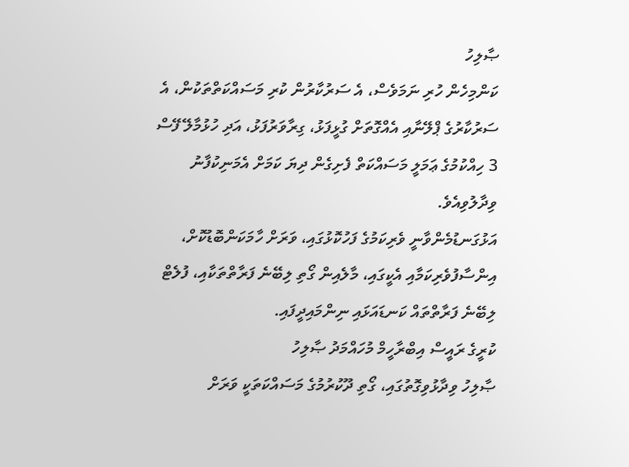ޞާލިހު
ކަންމިހެން ހުރި ނަމަވެސް، އެ ސަރުކާރުން ކުރި މަސައްކަތްތަކުން، އެ ސަރުކާރުގެ ޕްލޭނާއި އެއްގޮތަށް ގުޅީފަޅު، ގިރާވަރުފަޅު، އަދި ހުޅުމާލޭ ފޭސް 3 ހިއްކުމުގެ ޢަމަލީ މަސައްކަތް ފެށިގެން ދިޔަ ކަމަށް އެމަނިކުފާނު ވިދާލުވިއެވެ.
އަޅުގަނޑުމެންވާނީ ވެރިކަމުގެ ފަހުކޮޅުގައި، ވަރަށް ހާމަކަންބޮޑުކޮށް، އިންސާފުވެރިކަމާއި އެކީގައި، މާލެއިން ގޯތި ލިބޭނެ ފަރާތްތަކާއި، ފުލެޓް ލިބޭނެ ފަރާތްތައް ކަނޑައަޅައި ނިންމައިދީފައި.
ކުރީގެ ރައީސް އިބްރާހީމް މުހައްމަދު ޞާލިހު
ޞާލިހު ވިދާޅުވިގޮތުގައި، ގޯތި ދޫކުރުމުގެ މަސައްކަތަކީ ވަރަށް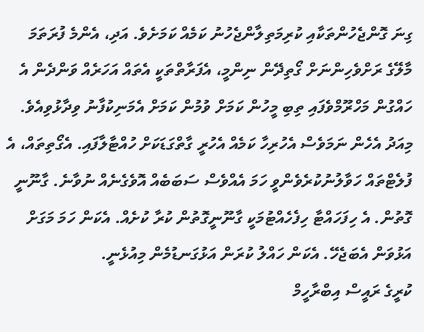ގިނަ ގޮންޖެހުންތަކާއި ކުރިމަތިލާންޖެހުނު ކަމެއް ކަމަށެވެ. އަދި، އެންމެ ފުރަތަމަ މާލޭގެ ރަށްވެހިންނަށް ގޯތިދޭން ނިންމީ، އެފަރާތްތަކީ އެތައް އަހަރެއް ވަންދެން އެ ހައްގުން މަހްރޫމްވެފައި ތިބި މީހުން ކަމަށް ވުމުން ކަމަށް އެމަނިކުފާނު ވިދާޅުވިއެވެ.
މިއަދު އެހެން ނަމަވެސް އެހުރިހާ ކަމެއް އެހުރީ ގާތްގަޑަކަށް ހުއްޓާލާފައި. އެގޯތިތައް، އެ ފުލެޓްތައް ހަވާލުނުކުރެވެންވީ ހަމަ އެއްވެސް ސަބަބެއް އޮވެގެނެއް ނުވާނެ. ގާނޫނީ ގޮތުން. އެ ހިފަހައްޓާ ހިފެހެއްޓުމަކީ ގާނޫނީގޮތުން ކުރާ ކުށެއް. އެކަން ހަމަ މަގަށް އަޅުވަން އެބަޖެހޭ. އެކަން ހައްލު ކުރަން އަޅުގަނޑުމެން މިއުޅެނީ.
ކުރީގެ ރައީސް އިބްރާހީމް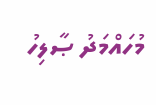މުހައްމަދު ޞާލިހު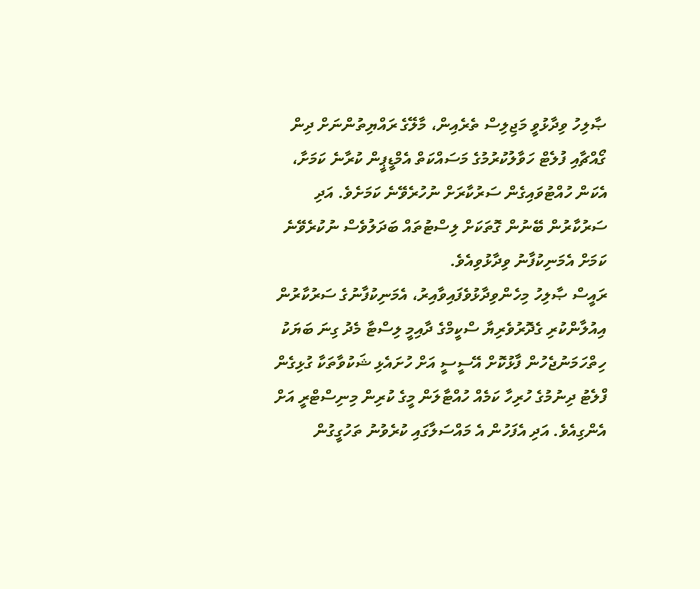ޞާލިހު ވިދާޅުވީ މަޖިލިސް ތެރެއިން، މާލޭގެ ރައްޔިތުންނަށް ދިން ގޯއްޗާއި ފުލެޓް ހަވާލުކުރުމުގެ މަސައްކަތް އެމްޑީޕީން ކުރާނެ ކަމަށާ، އެކަން ހުއްޓުވައިގެން ސަރުކާރަށް ނުހުރެވޭނެ ކަމަށެވެ. އަދި ސަރުކާރުން ބޭނުން ގޮތަކަށް ލިސްޓުތައް ބަދަލުވެސް ނުކުރެވޭނެ ކަމަށް އެމަނިކުފާނު ވިދާޅުވިއެވެ.
ރައީސް ޞާލިހު މިހެންވިދާޅުވެފައިވާއިރު، އެމަނިކުފާނުގެ ސަރުކާރުން އިއުލާންކުރި ގެދޮރުވެރިޔާ ސްކީމްގެ ދާއިމީ ލިސްޓާ މެދު ގިނަ ބަޔަކު ހިތްހަމަނުޖެހުން ފާޅުކޮށް އޭސީސީ އަށް ހުށައެޅި ޝަކުވާތަކާ ގުޅިގެން ފްލެޓު ދިނުމުގެ ހުރިހާ ކަމެއް ހުއްޓާލަން މީގެ ކުރިން މިނިސްޓްރީ އަށް އެންގިއެވެ. އަދި އެފަހުން އެ މައްސަލާގައި ކުރެވުނު ތަހުގީގުން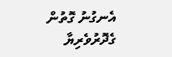އެނގުނު ގޮތުން ގެދޮރުވެރިޔާ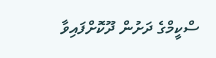ސްކީމްގެ ދަށުން ދޫކޮށްފައިވާ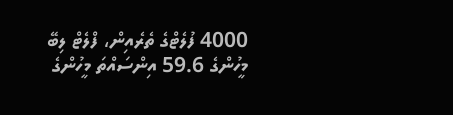4000 ފުލެޓްގެ ތެރެއިން، ފްލެޓް ލިބޭ މީހުންގެ 59.6 އިންސައްތަ މީހުންގެ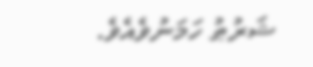ޝަރުޠު ހަމަނުވެއެވެ.